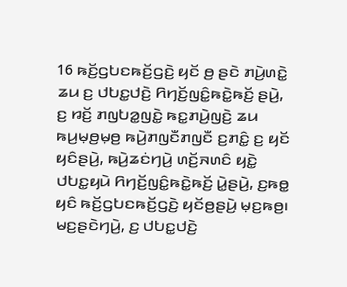16 ꤒꤢꤩ꤬ꤞꤝꤢꤒꤢꤩ꤬ꤞꤢꤧ꤬ ꤟꤢꤩ ꤥ꤬ ꤔꤢꤧ ꤊꤣꤧ꤬ꤛꤢꤧ꤭ ꤘꤣ ꤢ꤬ ꤓꤝꤢ꤭ꤓꤢꤧ꤬ ꤖꤚꤢꤩ꤬ꤜꤢꤨ꤭ꤒꤢꤧ꤭ꤒꤢꤩ꤬ ꤔꤣꤧ꤬, ꤢ꤬ ꤙꤢꤩ꤬ ꤊꤜꤝꤤ꤭ꤜꤢꤧ꤭ ꤒꤢ꤭ꤊꤣꤧ꤬ꤜꤢꤧ꤬ ꤘꤣ ꤒꤣ꤬ꤗ꤫ꤥ꤬ꤗ꤫ꤥ꤬ ꤒꤣꤧ꤬ꤊꤜꤢꤪꤊꤜꤢꤪ ꤢ꤬ꤊꤢꤨ꤭ ꤢ꤬ ꤟꤢꤩ ꤟꤢꤨꤔꤣꤧ꤬, ꤒꤣꤧ꤬ꤘꤢꤦꤚꤣꤧ꤬ ꤛꤢꤩ꤬ꤏꤛꤢꤨ ꤟꤢꤧ꤭ ꤓꤝꤢ꤭ꤟꤣꤧ ꤖꤚꤢꤩ꤬ꤜꤢꤨ꤭ꤒꤢꤧ꤭ꤒꤢꤩ꤬ ꤣꤧ꤭ꤔꤣꤧ꤬, ꤢ꤬ꤒꤥ꤭ ꤟꤢꤨ ꤒꤢꤩ꤬ꤞꤝꤢꤒꤢꤩ꤬ꤞꤢꤧ꤬ ꤟꤢꤩꤥ꤬ꤔꤣꤧ꤬ ꤗ꤫ꤢ꤬ꤒꤥ꤬꤯ ꤗꤢ꤬ꤔꤢꤧꤚꤣꤧ꤬, ꤢ꤬ ꤓꤝꤢ꤭ꤓꤢꤧ꤬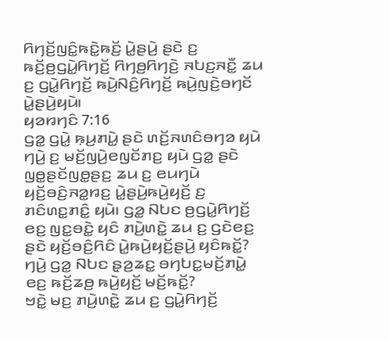ꤖꤚꤢꤩ꤬ꤜꤢꤨ꤭ꤒꤢꤧ꤭ꤒꤢꤩ꤬ ꤣꤧ꤭ꤔꤣꤧ꤬ ꤔꤢꤧ ꤢ꤬ ꤒꤢꤩ꤬ꤥ꤬ꤞꤣꤧ꤭ꤖꤚꤢꤩ꤬ ꤖꤚꤥ꤬ꤖꤚꤢꤧ꤬ ꤏꤝꤢ꤬ꤏꤢꤪ꤭ ꤘꤣ ꤢ꤬ ꤞꤣꤧ꤭ꤖꤚꤢꤩ꤬ ꤒꤣꤧ꤬ꤡꤢꤨ꤬ꤖꤚꤢꤩ꤬ ꤒꤣꤧ꤬ꤜꤢꤧ꤬ꤋꤚꤢꤩ ꤣꤧ꤭ꤔꤣꤧ꤬ꤟꤣꤧ꤯
ꤟꤤꤙꤚꤢꤨ 7:16
ꤞꤤ꤭ ꤞꤣꤧ꤭ ꤒ꤫ꤣ꤬ꤊꤣꤧ꤭ ꤔꤢꤧ ꤛꤢꤩ꤬ꤏꤛꤢꤨꤋꤚꤤ ꤟꤣꤧ ꤚꤣꤧ꤬ ꤢ꤬ ꤗꤢꤩ꤬ꤜꤣꤧ꤬ꤕꤜꤢꤩꤊꤢ꤬ ꤟꤣꤧ ꤞꤤ꤭ ꤔꤢꤧ ꤜꤥ꤭ꤔꤢꤩꤜꤥ꤭ꤔꤢ꤬ ꤘꤣ ꤢ꤬ ꤕꤣꤚꤣꤧ ꤟꤢꤩ꤬ꤋꤢꤨ꤬ꤏꤤ꤭ꤙꤢ꤬ ꤣꤧ꤭ꤔꤣꤧ꤬ꤒꤣꤧ꤬ꤟꤢꤩ꤬ ꤢ꤬ ꤊꤢꤨꤛꤢ꤭ꤊꤢꤨ꤭ ꤟꤣꤧ꤯ ꤞꤤ꤭ ꤡꤝꤢ ꤥ꤬ꤞꤣꤧ꤭ꤖꤚꤢꤩ꤬ ꤕꤢ꤬ ꤜꤢ꤭ꤋꤢꤧ꤭ ꤟꤢꤨ ꤊꤣꤧ꤬ꤛꤢꤧ꤭ ꤘꤣ ꤢ꤬ ꤞꤢꤧꤕꤢ꤬ ꤔꤢꤧ ꤟꤢꤩ꤬ꤋꤢꤨ꤬ꤖꤢꤨ ꤣꤧ꤭ꤒꤣꤧ꤬ꤟꤢꤩ꤬ꤔꤣꤧ꤬ ꤟꤢꤨꤒꤢꤩ꤭? ꤚꤣꤧ꤬ ꤞꤤ꤭ ꤡꤝꤢ ꤔ꤫ꤤ꤬ꤘꤢ꤭ ꤋꤚꤝꤢ꤭ꤗꤢꤩ꤬ꤊꤣꤧ꤭ ꤕꤢ꤬ ꤒꤢꤩ꤬ꤘꤥ꤬ ꤒꤣꤧ꤬ꤟꤢꤩ꤬ ꤗꤢꤩ꤬ꤒꤢꤩ꤭?
ꤠꤢꤧ꤭ ꤗꤢ꤬ ꤊꤣꤧ꤬ꤛꤢꤧ꤭ ꤘꤣ ꤢ꤬ ꤞꤣꤧ꤭ꤖꤚꤢꤩ꤬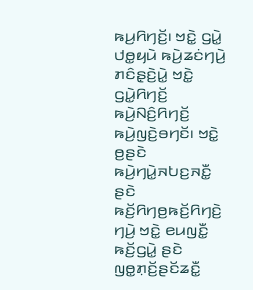ꤒꤣ꤬ꤖꤚꤢꤩ꤬꤯ ꤠꤢꤧ꤭ ꤞꤣꤧ꤭ ꤓꤥ꤭ꤟꤣꤧ ꤒꤣꤧ꤬ꤘꤢꤦꤚꤣꤧ꤬ ꤊꤢꤨꤔ꤫ꤢꤧ꤬ꤣꤧ꤭ ꤠꤢꤧ꤭ ꤞꤣꤧ꤭ꤖꤚꤢꤩ꤬ ꤒꤣꤧ꤬ꤡꤢꤨ꤬ꤖꤚꤢꤩ꤬ ꤒꤣꤧ꤬ꤜꤢꤧ꤬ꤋꤚꤢꤩ꤯ ꤠꤢꤧ꤭ ꤥ꤬ꤔꤢꤧ ꤒꤣꤧ꤬ꤚꤣꤧ꤭ꤏꤝꤢ꤬ꤏꤢꤪ꤭ ꤔꤢꤧ ꤒꤢꤩ꤬ꤖꤚꤥ꤬ꤒꤢꤩ꤬ꤖꤚꤢꤧ꤬ ꤚꤣꤧ꤬ ꤠꤢꤧ꤭ ꤕꤣꤜꤢꤪ꤭ ꤒꤢꤩ꤬ꤞꤣꤧ꤭ ꤔꤢꤧ ꤜꤥ꤭ꤊ꤫ꤢꤩ꤬ꤔꤢꤩꤘꤢꤪ꤭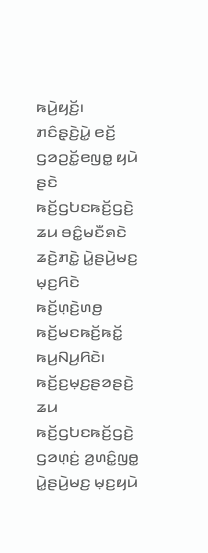ꤒꤣꤧ꤬ꤟꤢꤩ꤬꤯
ꤊꤢꤨꤔ꤫ꤢꤧ꤬ꤣꤧ꤭ ꤕꤢꤩ꤬ ꤞꤤꤑꤢꤩ꤭ꤕꤜꤥ꤭ ꤟꤣꤧ ꤔꤢꤧ ꤒꤢꤩ꤬ꤞꤝꤢꤒꤢꤩ꤬ꤞꤢꤧ꤬ ꤘꤣ ꤋꤢꤨ꤭ꤗꤢꤪꤎꤢꤧ ꤘꤢꤧ꤬ꤊꤢꤧ꤭ ꤣꤧ꤭ꤔꤣꤧ꤬ꤗꤢ꤬ ꤗ꤫ꤢ꤬ꤖꤢꤧ ꤒꤢꤩ꤬ꤛ꤫ꤢꤧ꤬ꤛꤥ꤬ ꤒꤢꤩ꤬ꤗꤢꤒꤢꤩ꤬ꤒꤢꤩ꤭ ꤒꤣ꤬ꤡꤣ꤬ꤖꤢꤧ꤯ ꤒꤢꤩ꤬ꤢ꤬ꤗ꤫ꤢ꤬ꤔꤤꤔꤢꤧ꤬ ꤘꤣ ꤒꤢꤩ꤬ꤞꤝꤢꤒꤢꤩ꤬ꤞꤢꤧ꤬ ꤞꤤꤛ꤫ꤢꤦ꤬ ꤤ꤬ꤛꤢꤨ꤭ꤜꤥ꤭ ꤣꤧ꤭ꤔꤣꤧ꤬ꤗꤢ꤬ ꤗ꤫ꤢ꤬ꤟꤣꤧ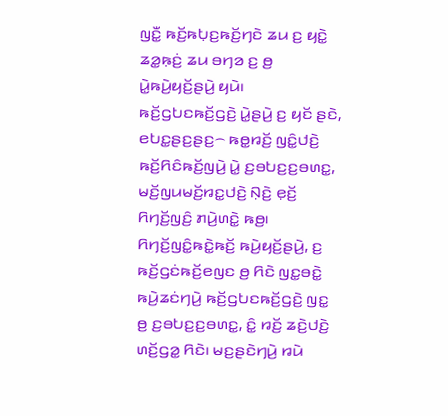ꤜꤢꤪ꤭ ꤒꤢꤩ꤬ꤒꤝ꤫ꤢ꤬ꤒꤢꤩ꤬ꤚꤢꤧ ꤘꤣ ꤢ꤬ ꤟꤢꤧ꤭ ꤘꤤ꤭ꤒ꤫ꤢꤦ꤬ ꤘꤣ ꤋꤚꤤ ꤢ꤬ ꤥ꤬ ꤣꤧ꤭ꤒꤣꤧ꤬ꤟꤢꤩ꤬ꤔꤣꤧ꤬ ꤟꤣꤧ꤯ ꤒꤢꤩ꤬ꤞꤝꤢꤒꤢꤩ꤬ꤞꤢꤧ꤬ ꤣꤧ꤭ꤔꤣꤧ꤬ ꤢ꤬ ꤟꤢꤩ ꤔꤢꤧ, ꤕꤝꤢ꤭ꤔꤢ꤬ꤔꤢ꤬꤮ ꤒꤥ꤭ꤙꤢꤩ꤬ ꤜꤢꤨ꤭ꤓꤢꤧ꤬ ꤒꤢꤩ꤬ꤖꤢꤨꤒꤢꤩ꤬ꤜꤣꤧ꤬ ꤣꤧ꤭ ꤢ꤬ꤋꤝꤢ꤬ꤢ꤬ꤋꤛꤢ꤭, ꤗꤢꤩ꤬ꤜꤣꤗꤢꤩ꤬ꤙꤢ꤭ꤓꤢꤧ꤬ ꤡ꤫ꤢꤧ꤬ ꤕ꤫ꤢꤩ꤬ ꤖꤚꤢꤩ꤬ꤜꤢꤨ꤬ ꤊꤣꤧ꤬ꤛꤢꤧ꤭ ꤒꤥ꤬꤯
ꤖꤚꤢꤩ꤬ꤜꤢꤨ꤭ꤒꤢꤧ꤭ꤒꤢꤩ꤬ ꤒꤣꤧ꤬ꤟꤢꤩ꤬ꤔꤣꤧ꤬, ꤢ꤬ ꤒꤢꤩ꤬ꤞꤢꤦꤒꤢꤩ꤬ꤕꤜꤢ ꤥ꤬ ꤖꤢꤧ ꤜꤢ꤭ꤋꤢꤧ꤭ ꤒꤣꤧ꤬ꤘꤢꤦꤚꤣꤧ꤬ ꤒꤢꤩ꤬ꤞꤝꤢꤒꤢꤩ꤬ꤞꤢꤧ꤬ ꤜꤢ꤭ ꤥ꤬ ꤢ꤬ꤋꤝꤢ꤬ꤢ꤬ꤋꤛꤢ꤭, ꤢꤨ꤭ ꤙꤢꤩ꤬ ꤘꤢꤧ꤬ꤓꤢꤧ꤬ ꤛꤢꤩ꤬ꤞꤤ꤭ ꤖꤢꤧ꤯ ꤗꤢ꤬ꤔꤢꤧꤚꤣꤧ꤬ ꤙꤣꤧ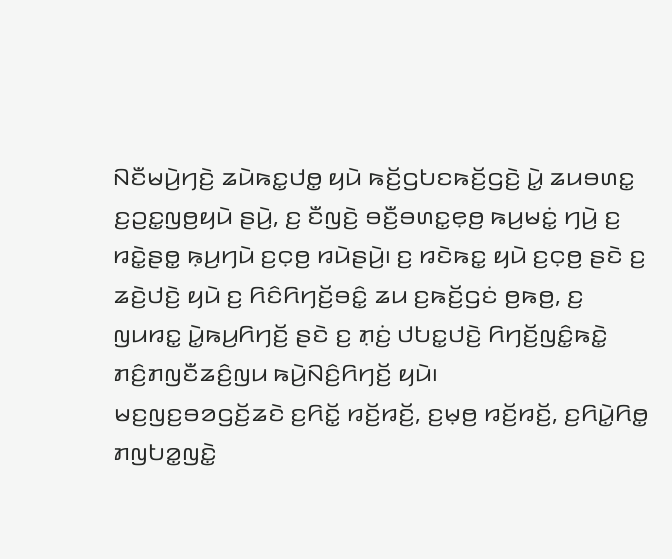ꤡꤢꤪꤗꤣꤧ꤬ꤚꤢꤧ꤬ ꤘꤣꤧꤒꤢ꤭ꤓꤥ꤭ ꤟꤣꤧ ꤒꤢꤩ꤬ꤞꤝꤢꤒꤢꤩ꤬ꤞꤢꤧ꤬ ꤣꤧ꤭ ꤘꤣꤋꤛꤢ꤭ ꤢ꤬ꤑꤢ꤭ꤜꤥ꤬ꤟꤣꤧ ꤔꤣꤧ꤬, ꤢ꤬ ꤢꤪꤜꤢꤧ꤬ ꤋꤢꤪ꤬ꤋꤛꤢ꤭ꤕ꤫ꤥ꤬ ꤒꤣ꤬ꤗꤢꤦ꤭ ꤚꤣꤧ꤬ ꤢ꤬ ꤙꤢꤧ꤭ꤔꤥ꤭ ꤒ꤫ꤣ꤬ꤚꤣꤧ ꤢ꤬ꤍ꤫ꤥ꤬ ꤙꤣꤧꤔꤣꤧ꤬꤯ ꤢ꤬ ꤙꤢꤧꤒꤢ꤭ ꤟꤣꤧ ꤢ꤬ꤍ꤫ꤥ꤬ ꤔꤢꤧ ꤢ꤬ ꤘꤢꤧ꤬ꤓꤢꤧ꤬ ꤟꤣꤧ ꤢ꤬ ꤖꤢꤨꤖꤚꤢꤩ꤬ꤋꤢꤨ꤭ ꤘꤣ ꤢ꤬ꤒꤢꤩ꤬ꤞꤢꤦ ꤥ꤬ꤒꤥ꤬, ꤢ꤬ ꤜꤣꤙꤢ꤭ ꤣꤧ꤭ꤒꤣ꤬ꤖꤚꤢꤩ꤬ ꤔꤢꤧ ꤢ꤬ ꤊ꤫ꤢꤦ꤬ ꤓꤝꤢ꤭ꤓꤢꤧ꤬ ꤖꤚꤢꤩ꤬ꤜꤢꤨ꤭ꤒꤢꤧ꤭ ꤊꤢꤨ꤬ꤊꤜꤢꤪꤘꤢꤨ꤬ꤜꤣ ꤒꤣꤧ꤬ꤡꤢꤨ꤬ꤖꤚꤢꤩ꤬ ꤟꤣꤧ꤯
ꤗꤢ꤬ꤜꤢ꤬ꤋꤤꤞꤢꤩ꤬ꤘꤢꤧ ꤢ꤬ꤖꤢꤩ꤭ ꤙꤢꤩ꤬ꤙꤢꤩ꤬, ꤢ꤬ꤗ꤫ꤥ꤬ ꤙꤢꤩ꤬ꤙꤢꤩ꤬, ꤢ꤬ꤖꤣꤧ꤭ꤖꤥ꤭ ꤊꤜꤝꤤ꤭ꤜꤢꤧ꤭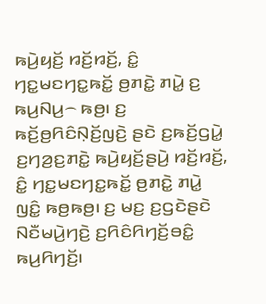ꤒꤣꤧ꤬ꤟꤢꤩ꤬ ꤙꤢꤩ꤬ꤙꤢꤩ꤬, ꤢꤨ꤭ ꤚꤢ꤭ꤗꤢꤚꤢ꤭ꤒꤢꤩ꤭ ꤥ꤬ꤊꤢꤧ꤭ ꤊꤣꤧ꤭ ꤢ꤬ ꤒꤣ꤬ꤡꤣ꤬꤮ ꤒꤥ꤬꤯ ꤢ꤬ ꤒꤢꤩ꤬ꤥ꤬ꤖꤢꤨꤡ꤫ꤢꤩ꤬ꤜꤢꤧ꤬ ꤔꤢꤧ ꤢ꤬ꤒꤢꤩ꤬ꤞꤣꤧ꤭ ꤢ꤬ꤚꤤ꤬ꤢ꤬ꤊꤢꤧ꤭ ꤒꤣꤧ꤬ꤟꤢꤩ꤬ꤔꤣꤧ꤬ ꤙꤢꤩ꤬ꤙꤢꤩ꤬, ꤢꤨ꤭ ꤚꤢ꤭ꤗꤢꤚꤢ꤭ꤒꤢꤩ꤭ ꤥ꤬ꤊꤢꤧ꤭ ꤊꤣꤧ꤭ ꤜꤢꤨ꤭ ꤒꤥ꤬ꤒꤥ꤬꤯ ꤢ꤬ ꤗꤢ꤬ ꤢ꤬ꤞꤢꤧꤔꤢꤧ ꤡꤢꤪꤗꤣꤧ꤬ꤚꤢꤧ꤬ ꤢ꤬ꤖꤢꤨꤖꤚꤢꤩ꤬ꤋꤢꤨ꤭ ꤒꤣ꤬ꤖꤚꤢꤩ꤬꤯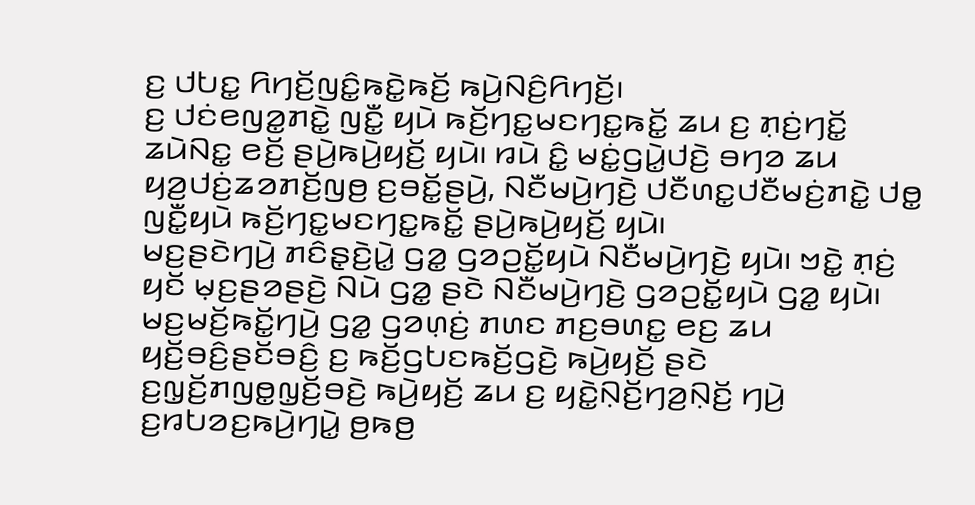ꤢ꤬ ꤓꤝꤢ꤭ ꤖꤚꤢꤩ꤬ꤜꤢꤨ꤭ꤒꤢꤧ꤭ꤒꤢꤩ꤬ ꤒꤣꤧ꤬ꤡꤢꤨ꤬ꤖꤚꤢꤩ꤬꤯
ꤢ꤬ ꤓꤢꤦꤕꤜꤤ꤭ꤊꤢꤧ꤭ ꤜꤢꤪ꤭ ꤟꤣꤧ ꤒꤢꤩ꤬ꤚꤢ꤭ꤗꤢꤚꤢ꤭ꤒꤢꤩ꤭ ꤘꤣ ꤢ꤬ ꤊ꤫ꤢꤦ꤬ꤚꤢꤩ꤭ ꤘꤣꤧꤡꤢ꤭ ꤕꤢꤩ꤬ ꤔꤣꤧ꤬ꤒꤣꤧ꤬ꤟꤢꤩ꤬ ꤟꤣꤧ꤯ ꤙꤣꤧ ꤢꤨ꤭ ꤗꤢꤦ꤭ꤞꤣꤧ꤭ꤓꤢꤧ꤬ ꤋꤚꤤ ꤘꤣ ꤟꤤ꤬ꤓꤢꤦ꤬ꤘꤤꤊꤢꤩ꤬ꤜꤥ꤬ ꤢ꤬ꤋꤢꤩ꤭ꤔꤣꤧ꤬, ꤡꤢꤪꤗꤣꤧ꤬ꤚꤢꤧ꤬ ꤓꤢꤪꤛꤢ꤭ꤓꤢꤪꤗꤢꤦ꤬ꤊꤢꤧ꤭ ꤓꤥ꤭ ꤜꤢꤪ꤭ꤟꤣꤧ ꤒꤢꤩ꤬ꤚꤢ꤭ꤗꤢꤚꤢ꤭ꤒꤢꤩ꤭ ꤔꤣꤧ꤬ꤒꤣꤧ꤬ꤟꤢꤩ꤬ ꤟꤣꤧ꤯
ꤗꤢ꤬ꤔꤢꤧꤚꤣꤧ꤬ ꤊꤢꤨꤔ꤫ꤢꤧ꤬ꤣꤧ꤭ ꤞꤤ꤭ ꤞꤤꤑꤢꤩ꤭ꤟꤣꤧ ꤡꤢꤪꤗꤣꤧ꤬ꤚꤢꤧ꤬ ꤟꤣꤧ꤯ ꤠꤢꤧ꤭ ꤊ꤫ꤢꤦ꤬ ꤟꤢꤩ ꤗ꤫ꤢ꤬ꤔꤤꤔꤢꤧ꤬ ꤡꤣꤧ ꤞꤤ꤭ ꤔꤢꤧ ꤡꤢꤪꤗꤣꤧ꤬ꤚꤢꤧ꤬ ꤞꤤꤑꤢꤩ꤭ꤟꤣꤧ ꤞꤤ꤭ ꤟꤣꤧ꤯ ꤗꤢ꤬ꤗꤢꤩ꤬ꤒꤢꤩ꤭ꤚꤣꤧ꤬ ꤞꤤ꤭ ꤞꤤꤛ꤫ꤢꤦ꤬ ꤊꤛꤢ ꤊꤢ꤬ꤋꤛꤢ꤭ ꤕꤢ꤬ ꤘꤣ ꤟꤢꤩ꤬ꤋꤢꤨ꤬ꤔꤢꤩꤋꤢꤨ꤬ ꤢ꤬ ꤒꤢꤩ꤬ꤞꤝꤢꤒꤢꤩ꤬ꤞꤢꤧ꤬ ꤒꤣꤧ꤬ꤟꤢꤩ꤬ ꤔꤢꤧ ꤢ꤬ꤜ꤫ꤢꤩ꤬ꤊꤜꤥ꤭ꤜ꤫ꤢꤩ꤬ꤋꤢꤧ꤬ ꤒꤣꤧ꤬ꤟꤢꤩ꤬ ꤘꤣ ꤢ꤬ ꤟꤢꤧ꤭ꤡ꤫ꤢꤩ꤬ꤚꤤ꤬ꤡ꤫ꤢꤩ꤬ ꤚꤣꤧ꤬ ꤢ꤬ꤙꤝꤤꤢ꤬ꤒꤣꤧ꤬ꤚꤣꤧ꤭ ꤥ꤬ꤒꤥ꤬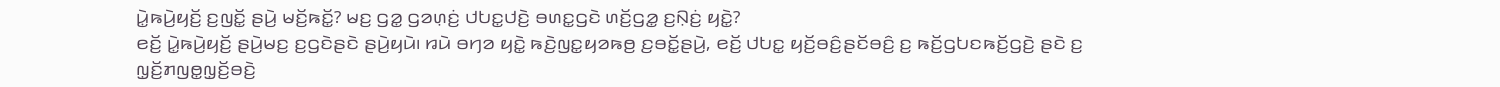ꤣꤧ꤭ꤒꤣꤧ꤬ꤟꤢꤩ꤬ ꤢ꤬ꤜꤢꤩ꤭ ꤔꤣꤧ꤬ ꤗꤢꤩ꤬ꤒꤢꤩ꤭? ꤗꤢ꤬ ꤞꤤ꤭ ꤞꤤꤛ꤫ꤢꤦ꤬ ꤓꤝꤢ꤭ꤓꤢꤧ꤬ ꤋꤛꤢ꤭ꤞꤢꤧ ꤛꤢꤩ꤬ꤞꤤ꤭ ꤢ꤬ꤡ꤫ꤢꤦ꤬ ꤟꤢꤧ꤭?
ꤕꤢꤩ꤬ ꤣꤧ꤭ꤒꤣꤧ꤬ꤟꤢꤩ꤬ ꤔꤣꤧ꤬ꤗꤢ꤬ ꤢ꤬ꤞꤢꤧꤔꤢꤧ ꤔꤣꤧ꤬ꤟꤣꤧ꤯ ꤙꤣꤧ ꤋꤚꤤ ꤟꤢꤧ꤭ ꤒꤢꤧ꤬ꤜꤢ꤭ꤟꤤꤒꤥ꤬ ꤢ꤬ꤋꤢꤩ꤭ꤔꤣꤧ꤬, ꤕꤢꤩ꤬ ꤓꤝꤢ꤭ ꤟꤢꤩ꤬ꤋꤢꤨ꤬ꤔꤢꤩꤋꤢꤨ꤬ ꤢ꤬ ꤒꤢꤩ꤬ꤞꤝꤢꤒꤢꤩ꤬ꤞꤢꤧ꤬ ꤔꤢꤧ ꤢ꤬ ꤜ꤫ꤢꤩ꤬ꤊꤜꤥ꤭ꤜ꤫ꤢꤩ꤬ꤋꤢꤧ꤬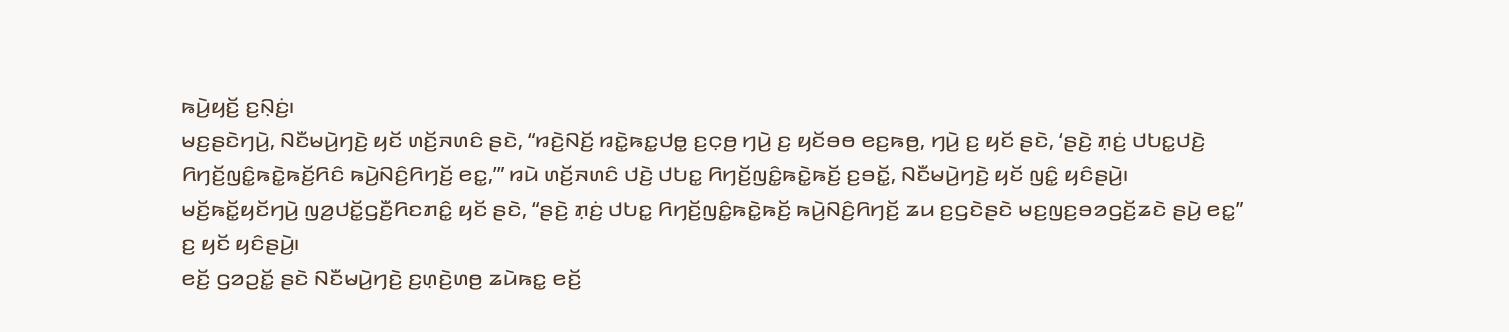ꤒꤣꤧ꤬ꤟꤢꤩ꤬ ꤢ꤬ꤡ꤫ꤢꤦ꤬꤯
ꤗꤢ꤬ꤔꤢꤧꤚꤣꤧ꤬, ꤡꤢꤪꤗꤣꤧ꤬ꤚꤢꤧ꤬ ꤟꤢꤩ ꤛꤢꤩ꤬ꤏꤛꤢꤨ ꤔꤢꤧ, “ꤙꤢꤧ꤬ꤡꤢꤩ꤬ ꤙꤢꤧ꤭ꤒꤢ꤭ꤓꤥ꤭ ꤢ꤬ꤍ꤫ꤥ꤬ ꤚꤣꤧ꤬ ꤢ꤬ ꤟꤢꤩꤋꤥ ꤕꤢ꤬ꤒꤥ꤬, ꤚꤣꤧ꤬ ꤢ꤬ ꤟꤢꤩ ꤔꤢꤧ, ‘ꤔꤢꤧ꤬ ꤊ꤫ꤢꤦ꤬ ꤓꤝꤢ꤭ꤓꤢꤧ꤬ ꤖꤚꤢꤩ꤬ꤜꤢꤨ꤭ꤒꤢꤧ꤭ꤒꤢꤩ꤬ꤖꤢꤨ ꤒꤣꤧ꤬ꤡꤢꤨ꤬ꤖꤚꤢꤩ꤬ ꤕꤢ꤭,’” ꤙꤣꤧ ꤛꤢꤩ꤬ꤏꤛꤢꤨ ꤓꤢꤧ꤬ ꤓꤝꤢ꤭ ꤖꤚꤢꤩ꤬ꤜꤢꤨ꤭ꤒꤢꤧ꤭ꤒꤢꤩ꤬ ꤢ꤬ꤋꤢꤩ꤭, ꤡꤢꤪꤗꤣꤧ꤬ꤚꤢꤧ꤬ ꤟꤢꤩ ꤜꤢꤨ꤭ ꤟꤢꤨꤔꤣꤧ꤬꤯
ꤗꤢꤩ꤬ꤒꤢꤩ꤭ꤟꤢꤩꤚꤣꤧ꤬ ꤜꤤ꤬ꤓꤢꤩ꤭ꤞꤢꤪ꤬ꤖꤢꤊꤢꤨ꤭ ꤟꤢꤩ ꤔꤢꤧ, “ꤔꤢꤧ꤬ ꤊ꤫ꤢꤦ꤬ ꤓꤝꤢ꤭ ꤖꤚꤢꤩ꤬ꤜꤢꤨ꤭ꤒꤢꤧ꤭ꤒꤢꤩ꤬ ꤒꤣꤧ꤬ꤡꤢꤨ꤬ꤖꤚꤢꤩ꤬ ꤘꤣ ꤢ꤬ꤞꤢꤧꤔꤢꤧ ꤗꤢ꤬ꤜꤢ꤬ꤋꤤꤞꤢꤩ꤬ꤘꤢꤧ ꤔꤣꤧ꤬ ꤕꤢ꤭” ꤢ꤬ ꤟꤢꤩ ꤟꤢꤨꤔꤣꤧ꤬꤯
ꤕꤢꤩ꤬ ꤞꤤꤑꤢꤩ꤭ ꤔꤢꤧ ꤡꤢꤪꤗꤣꤧ꤬ꤚꤢꤧ꤬ ꤢ꤬ꤛ꤫ꤢꤧ꤬ꤛꤥ꤬ ꤘꤣꤧꤒꤢ꤭ ꤕꤢꤩ꤬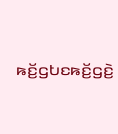ꤒꤢꤩ꤬ꤞꤝꤢꤒꤢꤩ꤬ꤞꤢꤧ꤬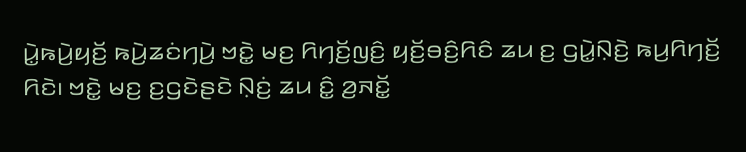ꤣꤧ꤭ꤒꤣꤧ꤬ꤟꤢꤩ꤬ ꤒꤣꤧ꤬ꤘꤢꤦꤚꤣꤧ꤬ ꤠꤢꤧ꤭ ꤗꤢ꤬ ꤖꤚꤢꤩ꤬ꤜꤢꤨ꤬ ꤟꤢꤩ꤬ꤋꤢꤨ꤬ꤖꤢꤨ ꤘꤣ ꤢ꤬ ꤞꤣꤧ꤭ꤡ꤫ꤢꤧ꤬ ꤒꤣ꤬ꤖꤚꤢꤩ꤬ ꤖꤢꤧ꤯ ꤠꤢꤧ꤭ ꤗꤢ꤬ ꤢ꤬ꤞꤢꤧꤔꤢꤧ ꤡ꤫ꤢꤦ꤬ ꤘꤣ ꤢꤨ꤭ ꤤ꤬ꤏꤢꤩ꤭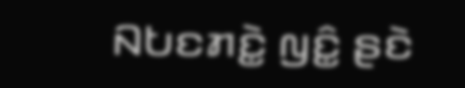ꤡꤝꤢꤊꤢꤧ꤭ ꤜꤢꤨ꤭ ꤔꤢꤧ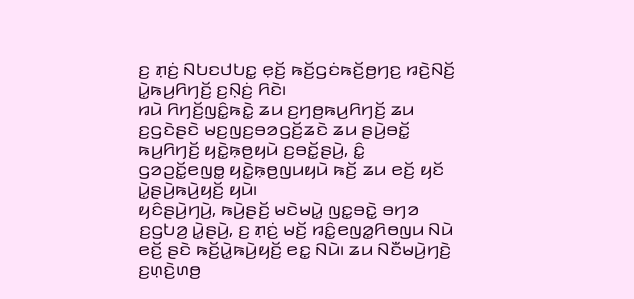ꤢ꤬ ꤊ꤫ꤢꤦ꤬ ꤡꤝꤢꤓꤝꤢ꤭ ꤕ꤫ꤢꤩ꤬ ꤒꤢꤩ꤬ꤞꤢꤦꤒꤢꤩ꤬ꤥ꤬ꤚꤢ꤬ ꤙꤢꤧ꤬ꤡꤢꤩ꤬ ꤣꤧ꤭ꤒꤣ꤬ꤖꤚꤢꤩ꤬ ꤢ꤬ꤡ꤫ꤢꤦ꤬ ꤖꤢꤧ꤯
ꤙꤣꤧ ꤖꤚꤢꤩ꤬ꤜꤢꤨ꤭ꤒꤢꤧ꤭ ꤘꤣ ꤢ꤬ꤚꤥ꤬ꤒꤣ꤬ꤖꤚꤢꤩ꤬ ꤘꤣ ꤢ꤬ꤞꤢꤧꤔꤢꤧ ꤗꤢ꤬ꤜꤢ꤬ꤋꤤꤞꤢꤩ꤬ꤘꤢꤧ ꤘꤣ ꤔꤣꤧ꤬ꤋꤢꤩ꤭ ꤒꤣ꤬ꤖꤚꤢꤩ꤬ ꤟꤢꤧ꤭ꤒ꤫ꤥ꤬ꤟꤣꤧ ꤢ꤬ꤋꤢꤩ꤭ꤔꤣꤧ꤬, ꤢꤨ꤭ ꤞꤤꤑꤢꤩ꤭ꤕꤜꤥ꤭ ꤟꤢꤧ꤭ꤒ꤫ꤥ꤬ꤜꤣꤟꤣꤧ ꤒꤢꤩ꤬ ꤘꤣ ꤕꤢꤩ꤬ ꤟꤢꤩ ꤣꤧ꤭ꤔꤣꤧ꤬ꤒꤣꤧ꤬ꤟꤢꤩ꤬ ꤟꤣꤧ꤯
ꤟꤢꤨꤔꤣꤧ꤬ꤚꤣꤧ꤬, ꤒꤣꤧ꤬ꤔꤢꤩ꤬ ꤗꤢꤧꤗꤣꤧ꤭ ꤜꤢ꤭ꤋꤢꤧ꤭ ꤋꤚꤤ ꤢ꤬ꤞꤝꤤ꤬ ꤣꤧ꤭ꤔꤣꤧ꤬, ꤢ꤬ ꤊ꤫ꤢꤦ꤬ ꤗꤢꤩ꤬ ꤙꤢꤨ꤭ꤕꤜꤤ꤭ꤖꤥꤜꤣ ꤡꤣꤧ ꤕꤢꤩ꤬ ꤔꤢꤧ ꤒꤢꤩ꤬ꤣꤧ꤭ꤒꤣꤧ꤬ꤟꤢꤩ꤬ ꤕꤢ꤭ ꤡꤣꤧ꤯ ꤘꤣ ꤡꤢꤪꤗꤣꤧ꤬ꤚꤢꤧ꤬ ꤢ꤬ꤛ꤫ꤢꤧ꤬ꤛꤥ꤬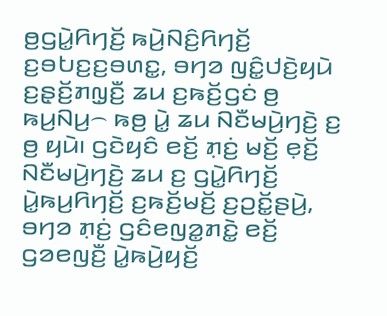ꤥ꤬ꤞꤣꤧ꤭ꤖꤚꤢꤩ꤬ ꤒꤣꤧ꤬ꤡꤢꤨ꤬ꤖꤚꤢꤩ꤬ ꤢ꤬ꤋꤝꤢ꤬ꤢ꤬ꤋꤛꤢ꤭, ꤋꤚꤤ ꤜꤢꤨ꤭ꤓꤢꤧ꤬ꤟꤣꤧ ꤢ꤬ꤔ꤫ꤢꤩ꤬ꤊꤜ꤫ꤢꤪ꤬ ꤘꤣ ꤢ꤬ꤒꤢꤩ꤬ꤞꤢꤦ ꤥ꤬ ꤒꤣ꤬ꤡꤣ꤬꤮ ꤒꤥ꤬ ꤣꤧ꤭ ꤘꤣ ꤡꤢꤪꤗꤣꤧ꤬ꤚꤢꤧ꤬ ꤢ꤬ ꤥ꤬ ꤟꤣꤧ꤯ ꤞꤢꤧꤟꤢꤨ ꤕꤢꤩ꤬ ꤊ꤫ꤢꤦ꤬ ꤗꤢꤩ꤬ ꤕ꤫ꤢꤩ꤬ ꤡꤢꤪꤗꤣꤧ꤬ꤚꤢꤧ꤬ ꤘꤣ ꤢ꤬ ꤞꤣꤧ꤭ꤖꤚꤢꤩ꤬ ꤣꤧ꤭ꤒꤣ꤬ꤖꤚꤢꤩ꤬ ꤢ꤬ꤒꤢꤩ꤬ꤗꤢꤩ꤬ ꤢ꤬ꤑꤢꤩ꤭ꤔꤣꤧ꤬, ꤋꤚꤤ ꤊ꤫ꤢꤦ꤬ ꤞꤢꤨꤕꤜꤤ꤭ꤊꤢꤧ꤭ ꤕꤢꤩ꤬ ꤞꤤꤕꤜꤢꤪ꤬ ꤣꤧ꤭ꤒꤣꤧ꤬ꤟꤢꤩ꤬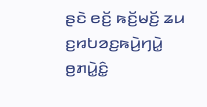ꤔꤢꤧ ꤕꤢꤩ꤬ ꤒꤢꤩ꤬ꤗꤢꤩ꤬ ꤘꤣ ꤢ꤬ꤙꤝꤤꤢ꤬ꤒꤣꤧ꤬ꤚꤣꤧ꤭ ꤥ꤬ꤊꤣꤧ꤭ꤢꤨ꤭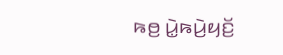ꤒꤥ꤬ ꤣꤧ꤭ꤒꤣꤧ꤬ꤟꤢꤩ꤬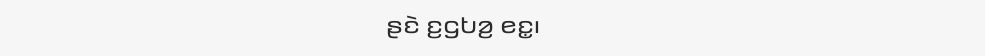ꤔꤢꤧ ꤢ꤬ꤞꤝꤤ꤬ ꤕꤢ꤭꤯